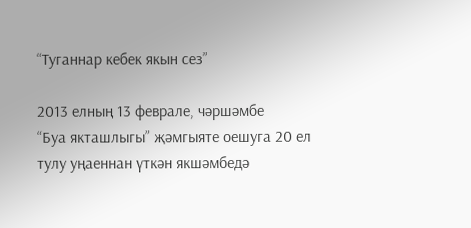“Туганнар кебек якын сез”

2013 елның 13 феврале, чәршәмбе
“Буа якташлыгы” җәмгыяте оешуга 20 ел тулу уңаеннан үткән якшәмбедә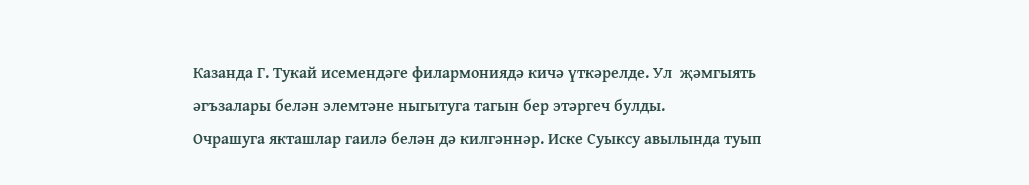Казанда Г. Тукай исемендәге филармониядә кичә үткәрелде. Ул  җәмгыять әгъзалары белән элемтәне ныгытуга тагын бер этәргеч булды.
Очрашуга якташлар гаилә белән дә килгәннәр. Иске Суыксу авылында туып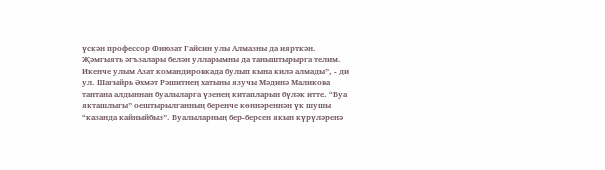үскән профессор Фиюзат Гайсин улы Алмазны да иярткән. Җәмгыять әгъзалары белән улларымны да таныштырырга телим. Икенче улым Азат командировкада булып кына килә алмады”, - ди ул. Шагыйрь Әхмәт Рәшитнең хатыны язучы Мәдинә Маликова тантана алдыннан буалыларга үзенең китапларын бүләк итте. “Буа якташлыгы” оештырылганның беренче көннәреннән үк шушы “казанда кайныйбыз”. Буалыларның бер-берсен якын күрүләренә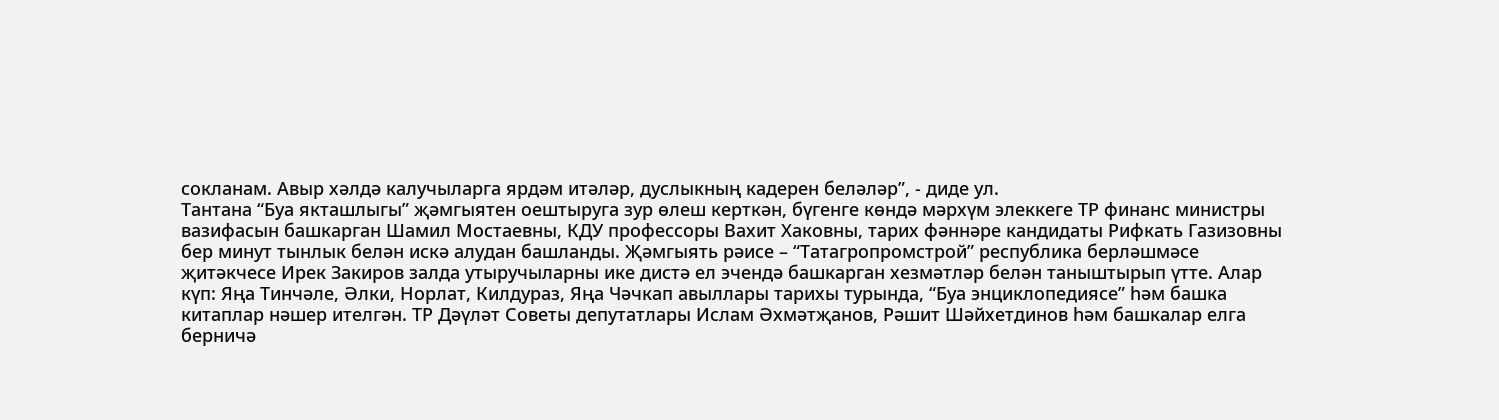сокланам. Авыр хәлдә калучыларга ярдәм итәләр, дуслыкның кадерен беләләр”, - диде ул.
Тантана “Буа якташлыгы” җәмгыятен оештыруга зур өлеш керткән, бүгенге көндә мәрхүм элеккеге ТР финанс министры вазифасын башкарган Шамил Мостаевны, КДУ профессоры Вахит Хаковны, тарих фәннәре кандидаты Рифкать Газизовны бер минут тынлык белән искә алудан башланды. Җәмгыять рәисе – “Татагропромстрой” республика берләшмәсе җитәкчесе Ирек Закиров залда утыручыларны ике дистә ел эчендә башкарган хезмәтләр белән таныштырып үтте. Алар күп: Яңа Тинчәле, Әлки, Норлат, Килдураз, Яңа Чәчкап авыллары тарихы турында, “Буа энциклопедиясе” һәм башка китаплар нәшер ителгән. ТР Дәүләт Советы депутатлары Ислам Әхмәтҗанов, Рәшит Шәйхетдинов һәм башкалар елга берничә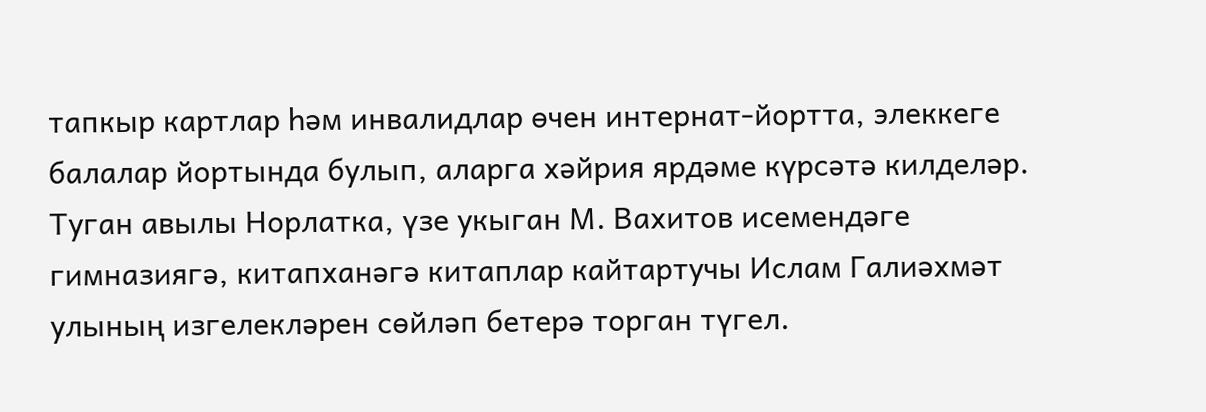тапкыр картлар һәм инвалидлар өчен интернат-йортта, элеккеге балалар йортында булып, аларга хәйрия ярдәме күрсәтә килделәр. Туган авылы Норлатка, үзе укыган М. Вахитов исемендәге гимназиягә, китапханәгә китаплар кайтартучы Ислам Галиәхмәт улының изгелекләрен сөйләп бетерә торган түгел.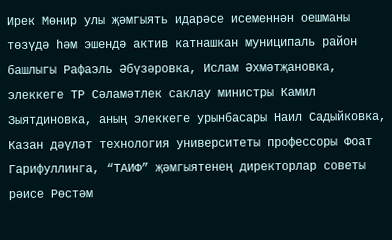Ирек Мөнир улы җәмгыять идарәсе исеменнән оешманы төзүдә һәм эшендә актив катнашкан муниципаль район башлыгы Рафаэль Әбүзәровка, Ислам Әхмәтҗановка, элеккеге ТР Сәламәтлек саклау министры Камил Зыятдиновка, аның элеккеге урынбасары Наил Садыйковка, Казан дәүләт технология университеты профессоры Фоат Гарифуллинга, “ТАИФ” җәмгыятенең директорлар советы рәисе Рөстәм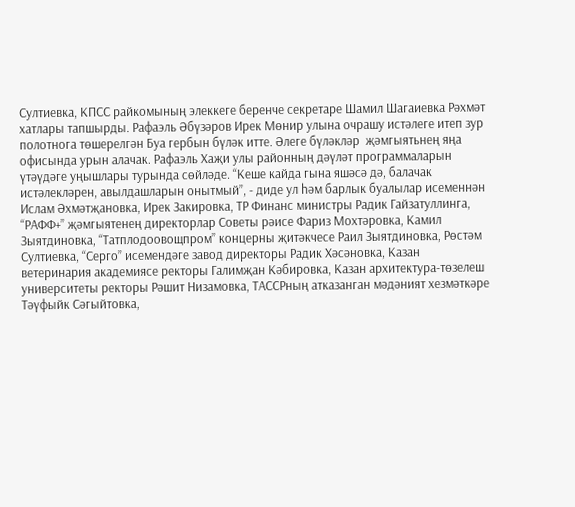Султиевка, КПСС райкомының элеккеге беренче секретаре Шамил Шагаиевка Рәхмәт хатлары тапшырды. Рафаэль Әбүзәров Ирек Мөнир улына очрашу истәлеге итеп зур полотнога төшерелгән Буа гербын бүләк итте. Әлеге бүләкләр  җәмгыятьнең яңа офисында урын алачак. Рафаэль Хаҗи улы районның дәүләт программаларын үтәүдәге уңышлары турында сөйләде. “Кеше кайда гына яшәсә дә, балачак истәлекләрен, авылдашларын онытмый”, - диде ул һәм барлык буалылар исеменнән Ислам Әхмәтҗановка, Ирек Закировка, ТР Финанс министры Радик Гайзатуллинга, “РАФФ+” җәмгыятенең директорлар Советы рәисе Фариз Мохтәровка, Камил Зыятдиновка, “Татплодоовощпром” концерны җитәкчесе Раил Зыятдиновка, Рөстәм Султиевка, “Серго” исемендәге завод директоры Радик Хәсәновка, Казан ветеринария академиясе ректоры Галимҗан Кәбировка, Казан архитектура-төзелеш университеты ректоры Рәшит Низамовка, ТАССРның атказанган мәдәният хезмәткәре Тәүфыйк Сәгыйтовка,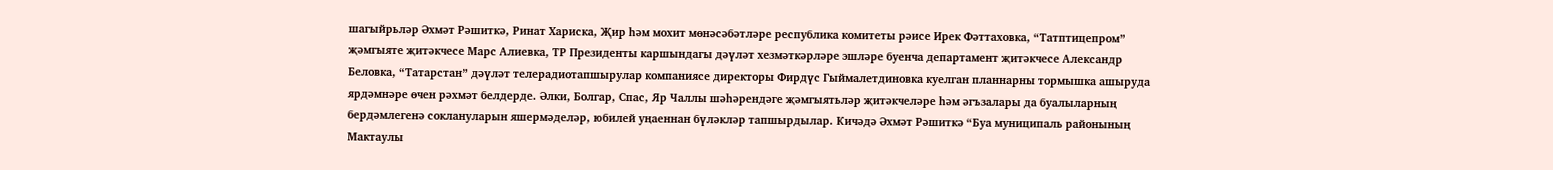шагыйрьләр Әхмәт Рәшиткә, Ринат Хариска, Җир һәм мохит мөнәсәбәтләре республика комитеты рәисе Ирек Фәттаховка, “Татптицепром” җәмгыяте җитәкчесе Марс Алиевка, ТР Президенты каршындагы дәүләт хезмәткәрләре эшләре буенча департамент җитәкчесе Александр Беловка, “Татарстан” дәүләт телерадиотапшырулар компаниясе директоры Фирдүс Гыймалетдиновка куелган планнарны тормышка ашыруда ярдәмнәре өчен рәхмәт белдерде. Әлки, Болгар, Спас, Яр Чаллы шәһәрендәге җәмгыятьләр җитәкчеләре һәм әгъзалары да буалыларның бердәмлегенә соклануларын яшермәделәр, юбилей уңаеннан бүләкләр тапшырдылар. Кичәдә Әхмәт Рәшиткә “Буа муниципаль районының Мактаулы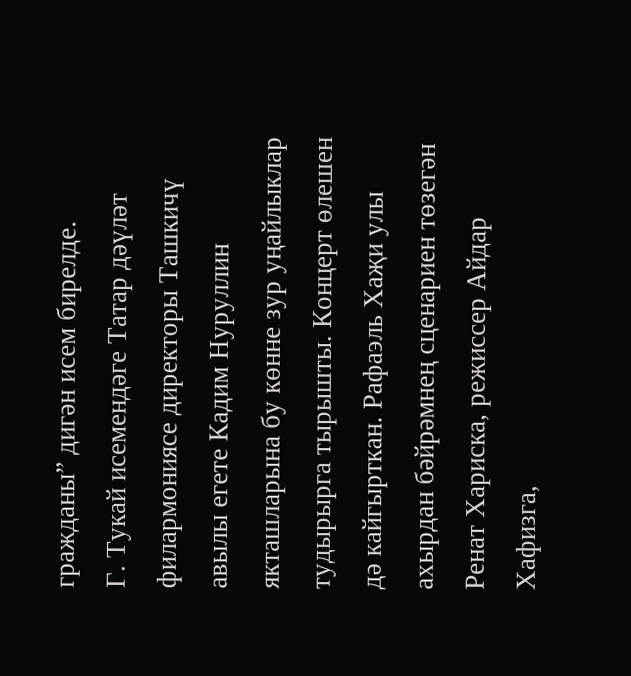гражданы” дигән исем бирелде.
Г. Тукай исемендәге Татар дәүләт филармониясе директоры Ташкичү авылы егете Кадим Нуруллин якташларына бу көнне зур уңайлыклар тудырырга тырышты. Концерт өлешен дә кайгырткан. Рафаэль Хаҗи улы ахырдан бәйрәмнең сценариен төзегән Ренат Хариска, режиссер Айдар Хафизга,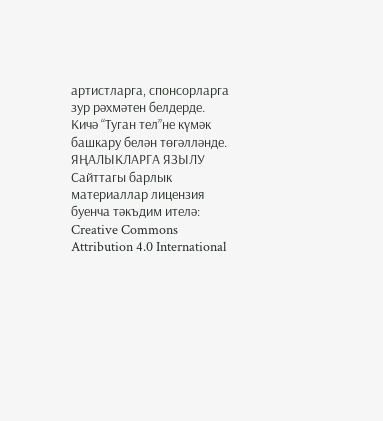артистларга, спонсорларга зур рәхмәтен белдерде. Кичә “Туган тел”не күмәк башкару белән төгәлләнде.
ЯҢАЛЫКЛАРГА ЯЗЫЛУ
Сайттагы барлык материаллар лицензия буенча тәкъдим ителә:
Creative Commons Attribution 4.0 International